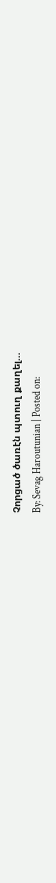Չորցած ծառէն պտուղ քաղել…
By: Sevag Haroutunian | Posted on: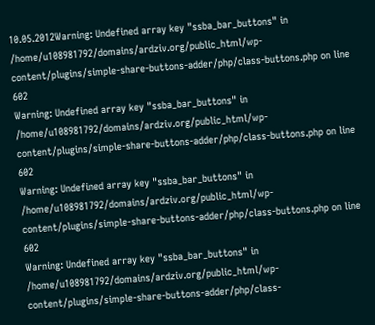10.05.2012Warning: Undefined array key "ssba_bar_buttons" in /home/u108981792/domains/ardziv.org/public_html/wp-content/plugins/simple-share-buttons-adder/php/class-buttons.php on line 602
Warning: Undefined array key "ssba_bar_buttons" in /home/u108981792/domains/ardziv.org/public_html/wp-content/plugins/simple-share-buttons-adder/php/class-buttons.php on line 602
Warning: Undefined array key "ssba_bar_buttons" in /home/u108981792/domains/ardziv.org/public_html/wp-content/plugins/simple-share-buttons-adder/php/class-buttons.php on line 602
Warning: Undefined array key "ssba_bar_buttons" in /home/u108981792/domains/ardziv.org/public_html/wp-content/plugins/simple-share-buttons-adder/php/class-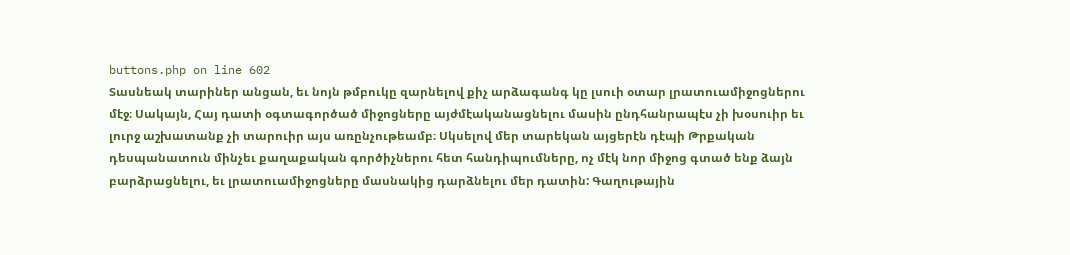buttons.php on line 602
Տասնեակ տարիներ անցան, եւ նոյն թմբուկը զարնելով քիչ արձագանգ կը լսուի օտար լրատուամիջոցներու մէջ։ Սակայն, Հայ դատի օգտագործած միջոցները այժմէականացնելու մասին ընդհանրապէս չի խօսուիր եւ լուրջ աշխատանք չի տարուիր այս առընչութեամբ։ Սկսելով մեր տարեկան այցերէն դէպի Թրքական դեսպանատուն մինչեւ քաղաքական գործիչներու հետ հանդիպումները, ոչ մէկ նոր միջոց գտած ենք ձայն բարձրացնելու, եւ լրատուամիջոցները մասնակից դարձնելու մեր դատին: Գաղութային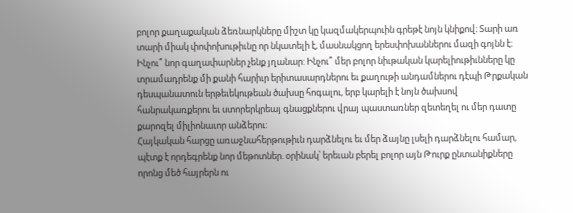բոլոր քաղաքական ձեռնարկները միշտ կը կազմակերպուին գրեթէ նոյն կնիքով։ Տարի առ տարի միակ փոփոխութիւնը որ նկատելի է, մասնակցող երեսփոխաններու մազի գոյնն է։ Ինչու՞ նոր գաղափարներ չենք յղանար: Ինչու՞ մեր բոլոր նիւթական կարելիութիւնները կը տրամադրենք մի քանի հարիւր երիտասարդներու եւ քաղութի անդամներու դէպի Թրքական դեսպանատուն երթեւեկութեան ծախսը հոգալու, երբ կարելի է նոյն ծախսով հանրակառքերու եւ ստորերկրեայ գնացքներու վրայ պաստառներ զետեղել ու մեր դատը քարոզել միլիոնաւոր անձերու:
Հայկական հարցը առաջնահերթութիւն դարձնելու եւ մեր ձայնը լսելի դարձնելու համար, պէտք է որդեգրենք նոր մեթոտներ. օրինակ՝ երեւան բերել բոլոր այն Թուրք ընտանիքները որոնց մեծ հայրերն ու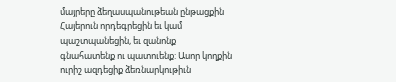մայրերը ձեղասպանութեան ընթացքին Հայերուն որդեգրեցին եւ կամ պաշտպանեցին, եւ զանոնք գնահատենք ու պատուենք: Ասոր կողքին ուրիշ ազդեցիք ձեռնարկութիւն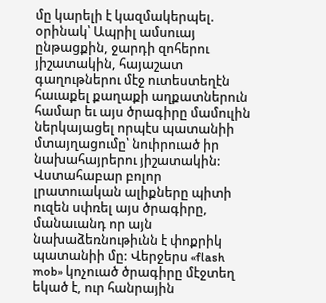մը կարելի է կազմակերպել. օրինակ՝ Ապրիլ ամսուայ ընթացքին, ջարդի զոհերու յիշատակին, հայաշատ գաղութներու մէջ ուտեստեղէն հաւաքել քաղաքի աղքատներուն համար եւ այս ծրագիրը մամուլին ներկայացել որպէս պատանիի մտայղացումը՝ նուիրուած իր նախահայրերու յիշատակին: Վստահաբար բոլոր լրատուական ալիքները պիտի ուզեն սփռել այս ծրագիրը, մանաւանդ որ այն նախաձեռնութիւնն է փոքրիկ պատանիի մը: Վերջերս «flash mob» կոչուած ծրագիրը մէջտեղ եկած է, ուր հանրային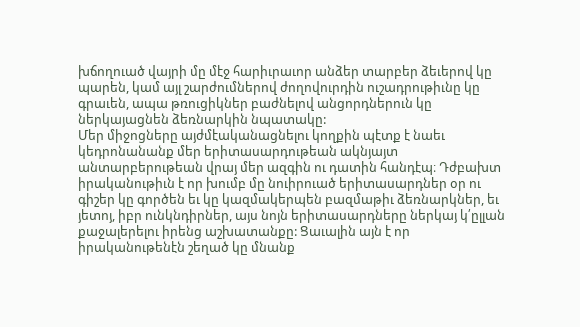խճողուած վայրի մը մէջ հարիւրաւոր անձեր տարբեր ձեւերով կը պարեն, կամ այլ շարժումներով ժողովուրդին ուշադրութիւնը կը գրաւեն, ապա թռուցիկներ բաժնելով անցորդներուն կը ներկայացնեն ձեռնարկին նպատակը:
Մեր միջոցները այժմէականացնելու կողքին պէտք է նաեւ կեդրոնանանք մեր երիտասարդութեան ակնյայտ անտարբերութեան վրայ մեր ազգին ու դատին հանդէպ։ Դժբախտ իրականութիւն է որ խումբ մը նուիրուած երիտասարդներ օր ու գիշեր կը գործեն եւ կը կազմակերպեն բազմաթիւ ձեռնարկներ, եւ յետոյ, իբր ունկնդիրներ, այս նոյն երիտասարդները ներկայ կ՛ըլլան քաջալերելու իրենց աշխատանքը: Ցաւալին այն է որ իրականութենէն շեղած կը մնանք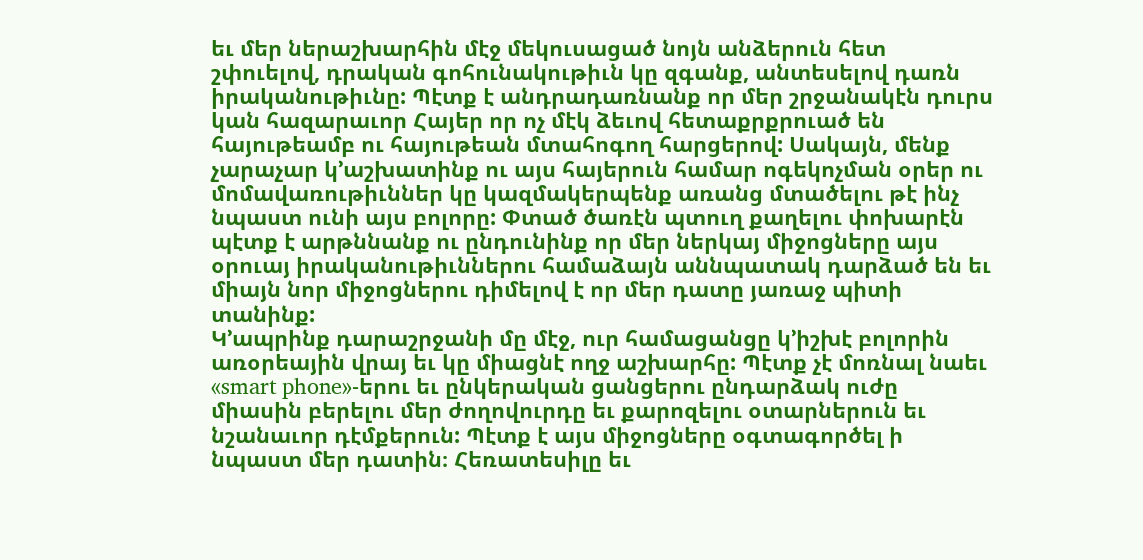եւ մեր ներաշխարհին մէջ մեկուսացած նոյն անձերուն հետ շփուելով, դրական գոհունակութիւն կը զգանք, անտեսելով դառն իրականութիւնը: Պէտք է անդրադառնանք որ մեր շրջանակէն դուրս կան հազարաւոր Հայեր որ ոչ մէկ ձեւով հետաքրքրուած են հայութեամբ ու հայութեան մտահոգող հարցերով: Սակայն, մենք չարաչար կ’աշխատինք ու այս հայերուն համար ոգեկոչման օրեր ու մոմավառութիւններ կը կազմակերպենք առանց մտածելու թէ ինչ նպաստ ունի այս բոլորը: Փտած ծառէն պտուղ քաղելու փոխարէն պէտք է արթննանք ու ընդունինք որ մեր ներկայ միջոցները այս օրուայ իրականութիւններու համաձայն աննպատակ դարձած են եւ միայն նոր միջոցներու դիմելով է որ մեր դատը յառաջ պիտի տանինք:
Կ’ապրինք դարաշրջանի մը մէջ, ուր համացանցը կ’իշխէ բոլորին առօրեային վրայ եւ կը միացնէ ողջ աշխարհը: Պէտք չէ մոռնալ նաեւ «smart phone»-երու եւ ընկերական ցանցերու ընդարձակ ուժը միասին բերելու մեր ժողովուրդը եւ քարոզելու օտարներուն եւ նշանաւոր դէմքերուն: Պէտք է այս միջոցները օգտագործել ի նպաստ մեր դատին։ Հեռատեսիլը եւ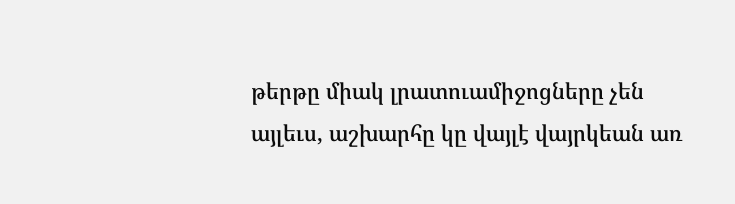թերթը միակ լրատուամիջոցները չեն այլեւս, աշխարհը կը վայլէ վայրկեան առ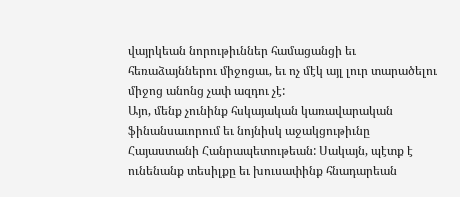վայրկեան նորութիւններ համացանցի եւ հեռաձայններու միջոցաւ, եւ ոչ մէկ այլ լուր տարածելու միջոց անոնց չափ ազդու չէ:
Այո, մենք չունինք հսկայական կառավարական ֆինանսաւորում եւ նոյնիսկ աջակցութիւնը Հայաստանի Հանրապետութեան: Սակայն, պէտք է ունենանք տեսիլքը եւ խուսափինք հնադարեան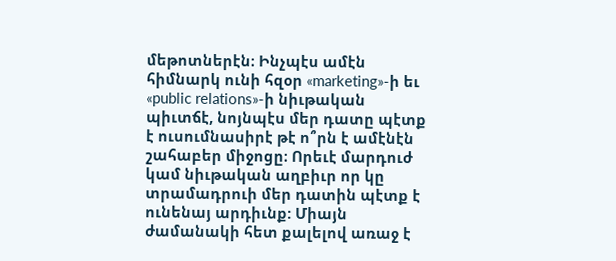մեթոտներէն։ Ինչպէս ամէն հիմնարկ ունի հզօր «marketing»-ի եւ «public relations»-ի նիւթական պիւտճէ, նոյնպէս մեր դատը պէտք է ուսումնասիրէ թէ ո՞րն է ամէնէն շահաբեր միջոցը։ Որեւէ մարդուժ կամ նիւթական աղբիւր որ կը տրամադրուի մեր դատին պէտք է ունենայ արդիւնք: Միայն ժամանակի հետ քալելով առաջ է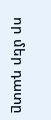որ մեր դատը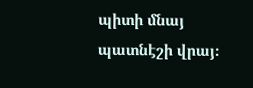պիտի մնայ պատնէշի վրայ։